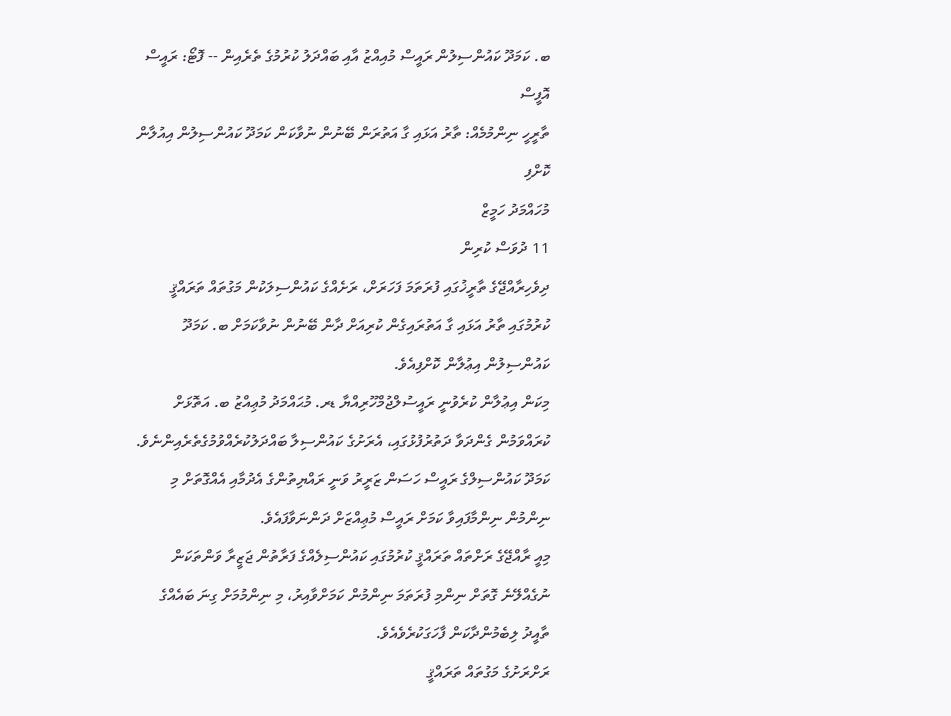ބ. ކަމަދޫ ކައުންސިލުން ރައީސް މުއިއްޒު އާއި ބައްދަލު ކުރުމުގެ ތެރެއިން -- ފޮޓޯ: ރައީސް އޮފީސް
ތާރީހީ ނިންމުމެއް: ތާރު އަޅައި ގާ އަތުރަން ބޭނުން ނުވާކަން ކަމަދޫ ކައުންސިލުން އިއުލާން ކޮށްފި
މުހައްމަދު ހަމީޒް
11 ދުވަސް ކުރިން
ދިވެހިރާއްޖޭގެ ތާރީޚުގައި ފުރަތަމަ ފަހަރަށް، ރަށެއްގެ ކައުންސިލަކުން މަގުތައް ތަރައްޤީ ކުރުމުގައި ތާރު އަޅައި ގާ އަތުރައިގެން ކުރިއަށް ދާން ބޭނުން ނުވާކަމަށް ބ. ކަމަދޫ ކައުންސިލުން އިޢުލާން ކޮށްފިއެވެ.
މިކަން އިޢުލާން ކުރެވުނީ ރައީސުލްޖުމްހޫރިއްޔާ ޑރ. މުޙައްމަދު މުޢިއްޒު ބ. އަތޮޅަށް ކުރައްވަމުން ގެންދަވާ ދަތުރުފުޅުގައި، އެރަށުގެ ކައުންސިލާ ބައްދަލުކުރެއްވުމުގެތެރެއިންނެވެ. ކަމަދޫ ކައުންސިލްގެ ރައީސް ހަސަން ޒަރީރު ވަނީ ރައްޔިތުންގެ އެދުމާއި އެއްގޮތަށް މި ނިންމުން ނިންމާފައިވާ ކަމަށް ރައީސް މުޢިއްޒަށް ދަންނަވާފައެވެ.
މިއީ ރާއްޖޭގެ ރަށްތައް ތަރައްޤީ ކުރުމުގައި ކައުންސިލެއްގެ ފަރާތުން ޖަޒީރާ ވަންތަކަން ނުގެއްލޭނެ ގޮތަށް ނިންމި ފުރަތަމަ ނިންމުން ކަމަށްވާއިރު، މި ނިންމުމަށް ގިނަ ބައެއްގެ ތާއީދު ލިބެމުންދާކަން ފާހަގަކުރެވެއެވެ.
ރަށްރަށުގެ މަގުތައް ތަރައްޤީ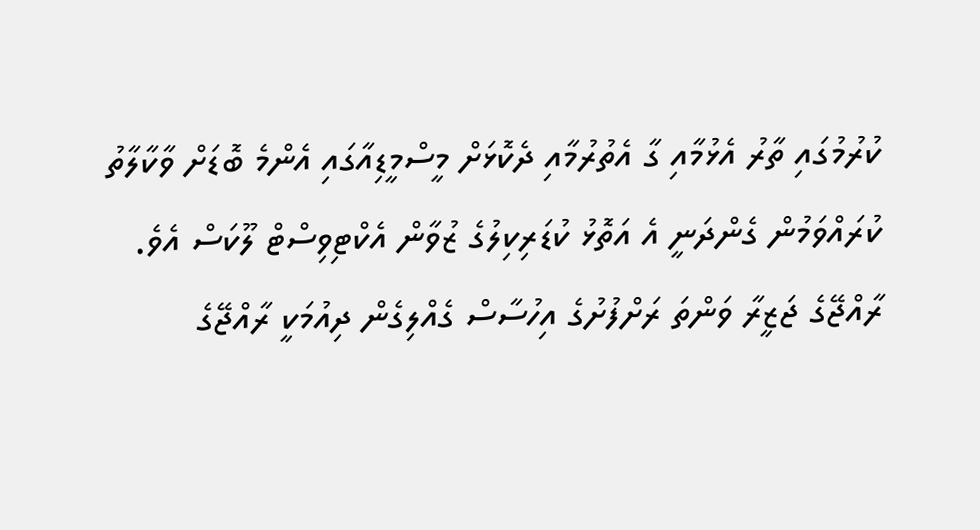ކުރުމުގައި ތާރު އެޅުމާއި ގާ އެތުރުމާއި ދެކޮޅަށް މީސްމީޑިއާގައި އެންމެ ބޮޑަށް ވާކާލާތު ކުރައްވަމުން ގެންދަނީ އެ އަތޮޅު ކުޑަރިކިލުގެ ޒުވާން އެކްޓިވިސްޓް ލޫކަސް އެވެ.
ރާއްޖޭގެ ޖަޒީރާ ވަންތަ ރަށްފުށުގެ އިހުސާސް ގެއްލިގެން ދިއުމަކީ ރާއްޖޭގެ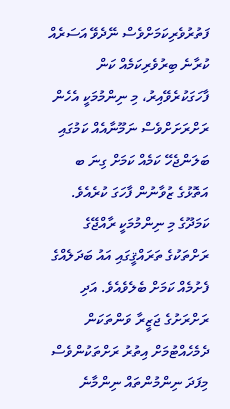ފަތުރުވެރިކަމަށްވެސް ނޭދެވޭ އަސަރެއް ކުރާނެ ބިރުވެރިކަމެއް ކަން ފާހަގަކުރެވޭއިރު، މި ނިންމުމަކީ އެހެން ރަށްރަށަށްވެސް ނަމޫނާއެއް ކަމުގައި ބަލަންޖެހޭ ކަމެއް ކަމަށް ގިނަ ބ އަތޮޅުގެ ޒުވާނުން ފާހަގަ ކުރެއެވެ.
ކަމަދޫގެ މި ނިންމުމަކީ ރާއްޖޭގެ ރަށްތަކުގެ ތަރައްޤީގައި އައު ބަދަލެއްގެ ފެށުމެއް ކަމަށް ބެލެވެއެވެ. އަދި ރަށްރަށުގެ ޖަޒީރާ ވަންތަކަން ދެމެހެއްޓުމަށް އިތުރު ރަށްތަކުންވެސް މިފަދަ ނިންމުންތައް ނިންމާނެ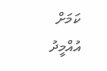ކަމަށް އުއްމީދު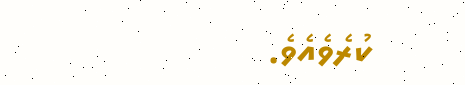ކުރެވެއެވެ.